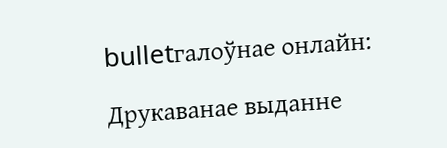bulletгалоўнае онлайн:

Друкаванае выданне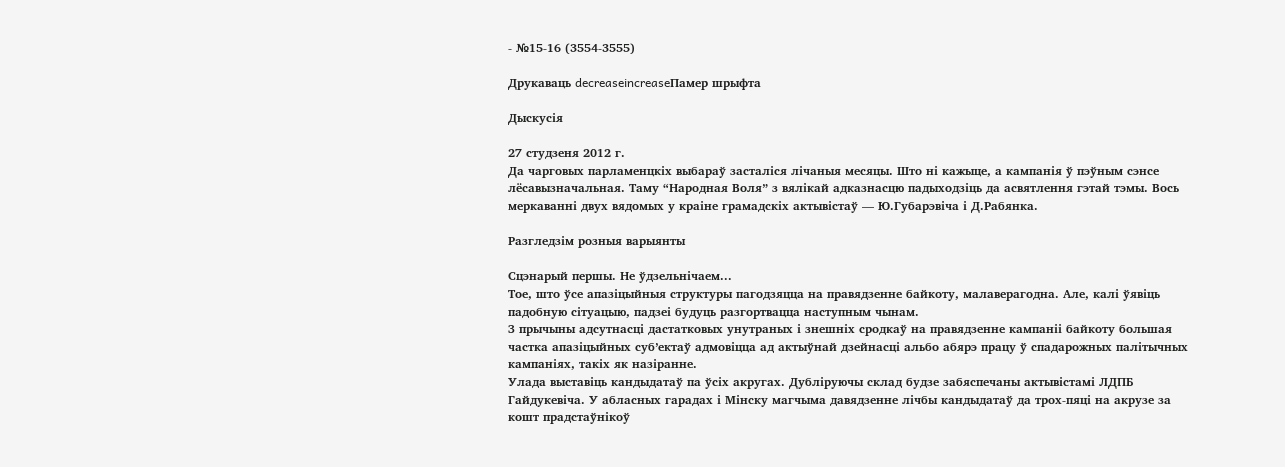- №15-16 (3554-3555)

Друкаваць decreaseincreaseПамер шрыфта

Дыскусія

27 студзеня 2012 г.
Да чарговых парламенцкіх выбараў засталіся лічаныя месяцы. Што ні кажыце, а кампанія ў пэўным сэнсе лёсавызначальная. Таму “Народная Воля” з вялікай адказнасцю падыходзіць да асвятлення гэтай тэмы. Вось меркаванні двух вядомых у краіне грамадскіх актывістаў — Ю.Губарэвіча і Д.Рабянка.

Разгледзім розныя варыянты

Сцэнарый першы. Не ўдзельнічаем...
Тое, што ўсе апазіцыйныя структуры пагодзяцца на правядзенне байкоту, малаверагодна. Але, калі ўявіць падобную сітуацыю, падзеі будуць разгортвацца наступным чынам.
З прычыны адсутнасці дастатковых унутраных і знешніх сродкаў на правядзенне кампаніі байкоту большая частка апазіцыйных суб’ектаў адмовіцца ад актыўнай дзейнасці альбо абярэ працу ў спадарожных палітычных кампаніях, такіх як назіранне.
Улада выставіць кандыдатаў па ўсіх акругах. Дубліруючы склад будзе забяспечаны актывістамі ЛДПБ Гайдукевіча. У абласных гарадах і Мінску магчыма давядзенне лічбы кандыдатаў да трох-пяці на акрузе за кошт прадстаўнікоў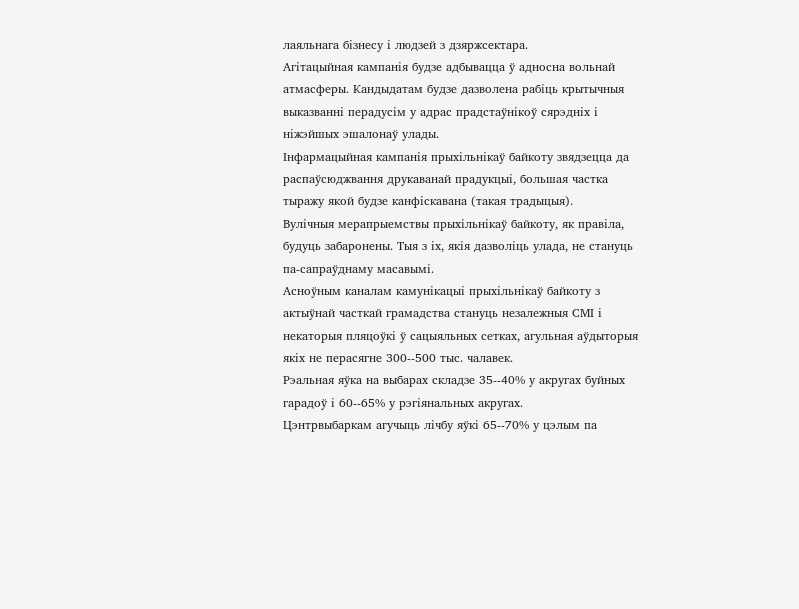лаяльнага бізнесу і людзей з дзяржсектара.
Агітацыйная кампанія будзе адбывацца ў адносна вольнай атмасферы. Кандыдатам будзе дазволена рабіць крытычныя выказванні перадусім у адрас прадстаўнікоў сярэдніх і ніжэйшых эшалонаў улады.
Інфармацыйная кампанія прыхільнікаў байкоту звядзецца да распаўсюджвання друкаванай прадукцыі, большая частка тыражу якой будзе канфіскавана (такая традыцыя).
Вулічныя мерапрыемствы прыхільнікаў байкоту, як правіла, будуць забаронены. Тыя з іх, якія дазволіць улада, не стануць па-сапраўднаму масавымі.
Асноўным каналам камунікацыі прыхільнікаў байкоту з актыўнай часткай грамадства стануць незалежныя СМІ і некаторыя пляцоўкі ў сацыяльных сетках, агульная аўдыторыя якіх не перасягне 300--500 тыс. чалавек.
Рэальная яўка на выбарах складзе 35--40% у акругах буйных гарадоў і 60--65% у рэгіянальных акругах.
Цэнтрвыбаркам агучыць лічбу яўкі 65--70% у цэлым па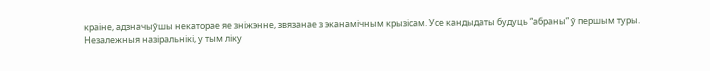краіне, адзначыўшы некаторае яе зніжэнне, звязанае з эканамічным крызісам. Усе кандыдаты будуць “абраны” ў першым туры.
Незалежныя назіральнікі, у тым ліку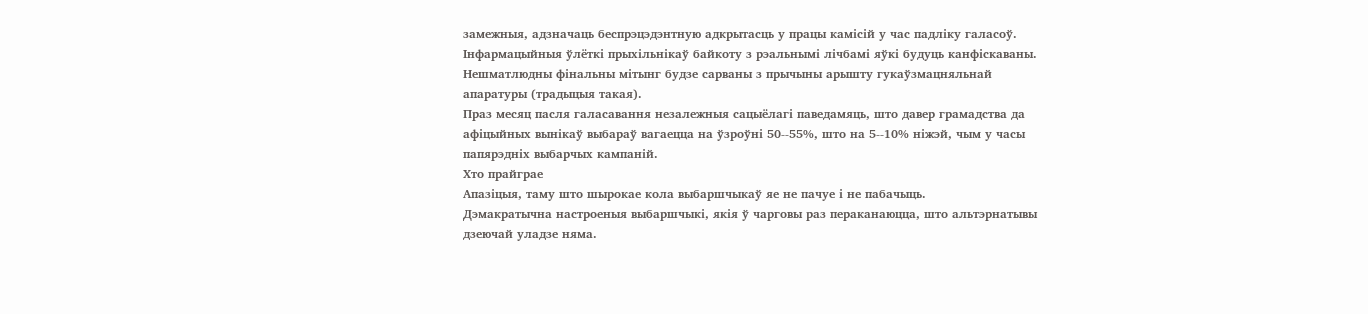замежныя, адзначаць беспрэцэдэнтную адкрытасць у працы камісій у час падліку галасоў.
Інфармацыйныя ўлёткі прыхільнікаў байкоту з рэальнымі лічбамі яўкі будуць канфіскаваны. Нешматлюдны фінальны мітынг будзе сарваны з прычыны арышту гукаўзмацняльнай апаратуры (традыцыя такая).
Праз месяц пасля галасавання незалежныя сацыёлагі паведамяць, што давер грамадства да афіцыйных вынікаў выбараў вагаецца на ўзроўні 50--55%, што на 5--10% ніжэй, чым у часы папярэдніх выбарчых кампаній.
Хто прайграе
Апазіцыя, таму што шырокае кола выбаршчыкаў яе не пачуе і не пабачыць.
Дэмакратычна настроеныя выбаршчыкі, якія ў чарговы раз пераканаюцца, што альтэрнатывы дзеючай уладзе няма.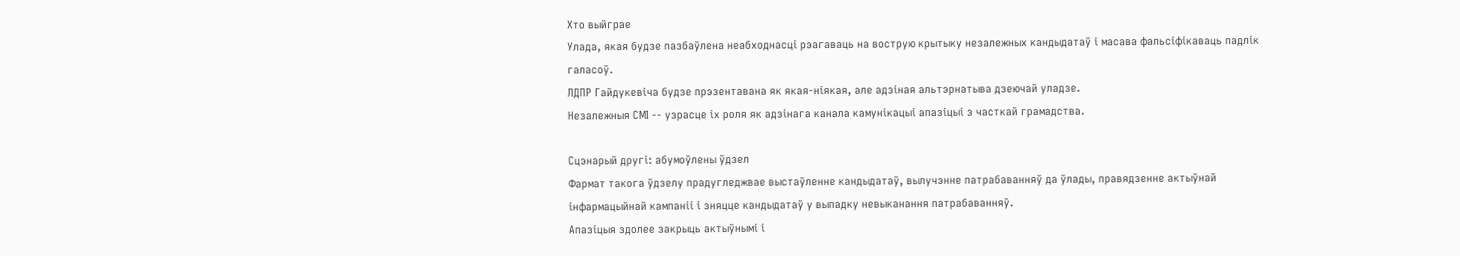Хто выйграе
Улада, якая будзе пазбаўлена неабходнасці рэагаваць на вострую крытыку незалежных кандыдатаў і масава фальсіфікаваць падлік галасоў.
ЛДПР Гайдукевіча будзе прэзентавана як якая-ніякая, але адзіная альтэрнатыва дзеючай уладзе.
Незалежныя СМІ -- узрасце іх роля як адзінага канала камунікацыі апазіцыі з часткай грамадства.

Сцэнарый другі: абумоўлены ўдзел
Фармат такога ўдзелу прадугледжвае выстаўленне кандыдатаў, вылучэнне патрабаванняў да ўлады, правядзенне актыўнай інфармацыйнай кампаніі і зняцце кандыдатаў у выпадку невыканання патрабаванняў.
Апазіцыя здолее закрыць актыўнымі і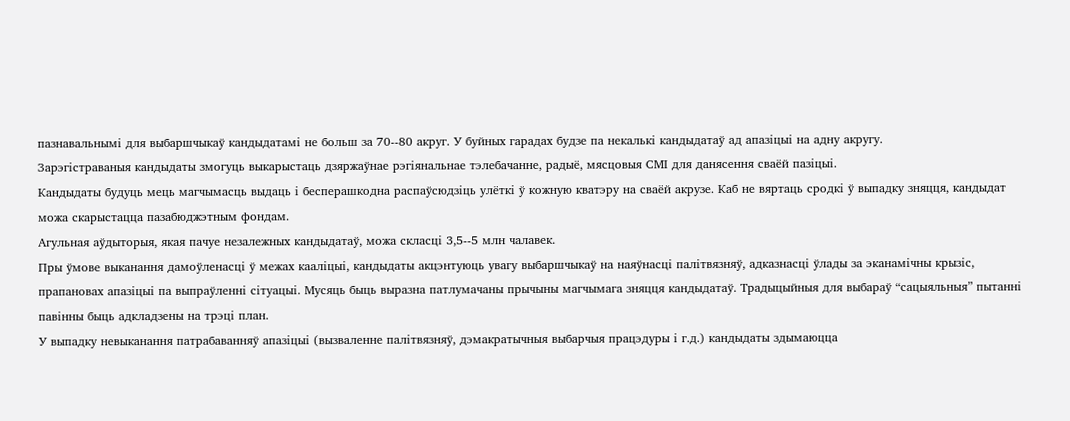пазнавальнымі для выбаршчыкаў кандыдатамі не больш за 70--80 акруг. У буйных гарадах будзе па некалькі кандыдатаў ад апазіцыі на адну акругу.
Зарэгістраваныя кандыдаты змогуць выкарыстаць дзяржаўнае рэгіянальнае тэлебачанне, радыё, мясцовыя СМІ для данясення сваёй пазіцыі.
Кандыдаты будуць мець магчымасць выдаць і бесперашкодна распаўсюдзіць улёткі ў кожную кватэру на сваёй акрузе. Каб не вяртаць сродкі ў выпадку зняцця, кандыдат можа скарыстацца пазабюджэтным фондам.
Агульная аўдыторыя, якая пачуе незалежных кандыдатаў, можа скласці 3,5--5 млн чалавек.
Пры ўмове выканання дамоўленасці ў межах кааліцыі, кандыдаты акцэнтуюць увагу выбаршчыкаў на наяўнасці палітвязняў, адказнасці ўлады за эканамічны крызіс, прапановах апазіцыі па выпраўленні сітуацыі. Мусяць быць выразна патлумачаны прычыны магчымага зняцця кандыдатаў. Традыцыйныя для выбараў “сацыяльныя” пытанні павінны быць адкладзены на трэці план.
У выпадку невыканання патрабаванняў апазіцыі (вызваленне палітвязняў, дэмакратычныя выбарчыя працэдуры і г.д.) кандыдаты здымаюцца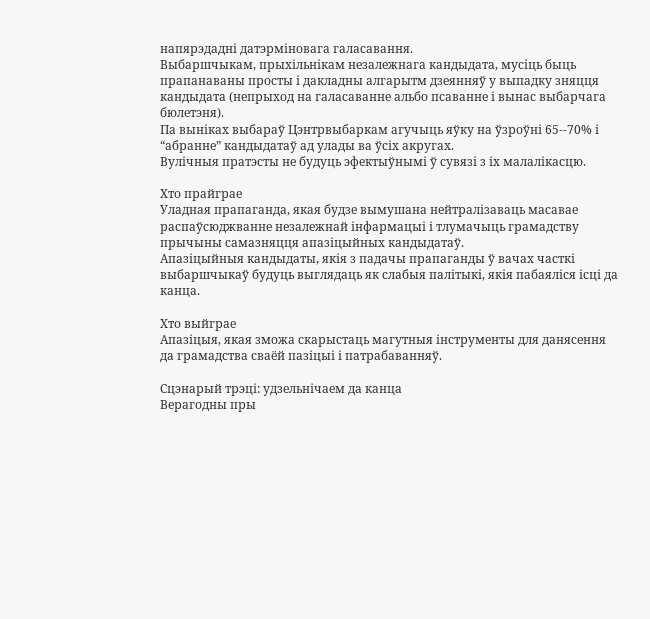напярэдадні датэрміновага галасавання.
Выбаршчыкам, прыхільнікам незалежнага кандыдата, мусіць быць прапанаваны просты і дакладны алгарытм дзеянняў у выпадку зняцця кандыдата (непрыход на галасаванне альбо псаванне і вынас выбарчага бюлетэня).
Па выніках выбараў Цэнтрвыбаркам агучыць яўку на ўзроўні 65--70% і “абранне” кандыдатаў ад улады ва ўсіх акругах.
Вулічныя пратэсты не будуць эфектыўнымі ў сувязі з іх малалікасцю.

Хто прайграе
Уладная прапаганда, якая будзе вымушана нейтралізаваць масавае распаўсюджванне незалежнай інфармацыі і тлумачыць грамадству прычыны самазняцця апазіцыйных кандыдатаў.
Апазіцыйныя кандыдаты, якія з падачы прапаганды ў вачах часткі выбаршчыкаў будуць выглядаць як слабыя палітыкі, якія пабаяліся ісці да канца.

Хто выйграе
Апазіцыя, якая зможа скарыстаць магутныя інструменты для данясення да грамадства сваёй пазіцыі і патрабаванняў.

Сцэнарый трэці: удзельнічаем да канца
Верагодны пры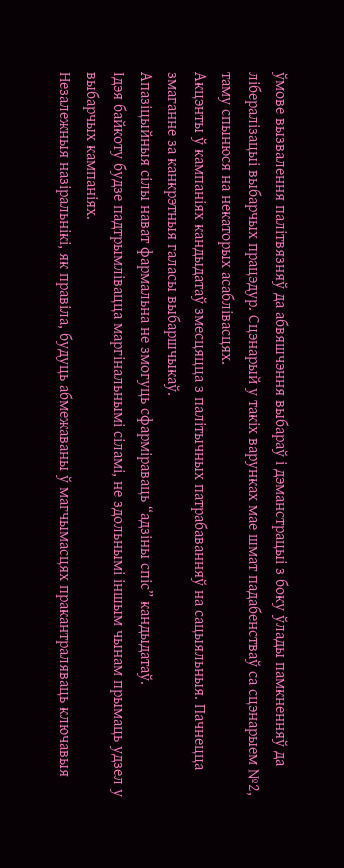ўмове вызвалення палітвязняў да абвяшчэння выбараў і дэманстрацыі з боку ўлады памкненняў да лібералізацыі выбарчых працэдур. Сцэнарый у такіх варунках мае шмат падабенстваў са сцэнарыем №2, таму спынюся на некаторых асаблівасцях.
Акцэнты ў кампаніях кандыдатаў змесцяцца з палітычных патрабаванняў на сацыяльныя. Пачнецца змаганне за канкрэтныя галасы выбаршчыкаў.
Апазіцыйныя сілы нават фармальна не змогуць сфарміраваць “адзіны спіс” кандыдатаў.
Ідэя байкоту будзе падтрымлівацца маргінальнымі сіламі, не здольнымі іншым чынам прымаць удзел у выбарчых кампаніях.
Незалежныя назіральнікі, як правіла, будуць абмежаваны ў магчымасцях пракантраляваць ключавыя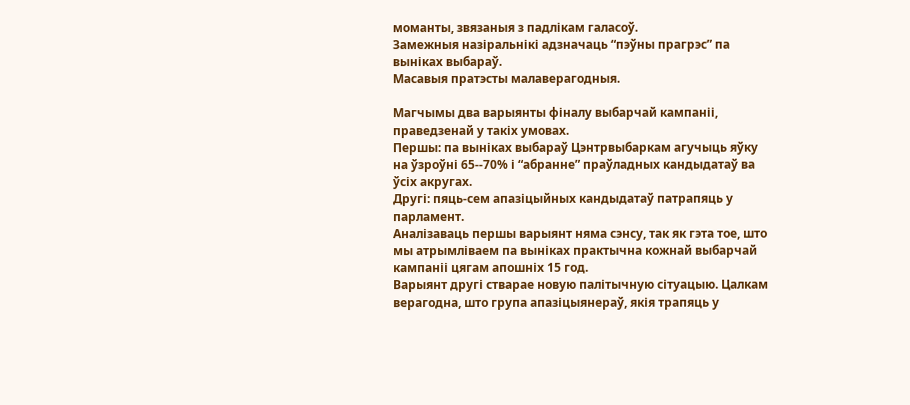моманты, звязаныя з падлікам галасоў.
Замежныя назіральнікі адзначаць “пэўны прагрэс” па выніках выбараў.
Масавыя пратэсты малаверагодныя.

Магчымы два варыянты фіналу выбарчай кампаніі, праведзенай у такіх умовах.
Першы: па выніках выбараў Цэнтрвыбаркам агучыць яўку на ўзроўні 65--70% і “абранне” праўладных кандыдатаў ва ўсіх акругах.
Другі: пяць-сем апазіцыйных кандыдатаў патрапяць у парламент.
Аналізаваць першы варыянт няма сэнсу, так як гэта тое, што мы атрымліваем па выніках практычна кожнай выбарчай кампаніі цягам апошніх 15 год.
Варыянт другі стварае новую палітычную сітуацыю. Цалкам верагодна, што група апазіцыянераў, якія трапяць у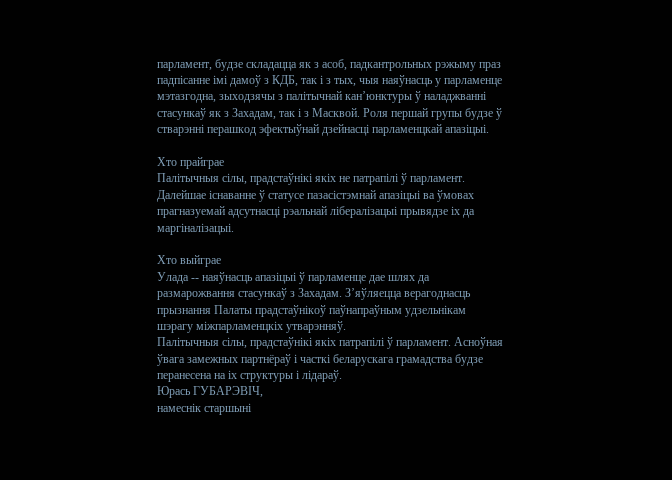парламент, будзе складацца як з асоб, падкантрольных рэжыму праз падпісанне імі дамоў з КДБ, так і з тых, чыя наяўнасць у парламенце мэтазгодна, зыходзячы з палітычнай кан’юнктуры ў наладжванні стасункаў як з Захадам, так і з Масквой. Роля першай групы будзе ў стварэнні перашкод эфектыўнай дзейнасці парламенцкай апазіцыі.

Хто прайграе
Палітычныя сілы, прадстаўнікі якіх не патрапілі ў парламент. Далейшае існаванне ў статусе пазасістэмнай апазіцыі ва ўмовах прагназуемай адсутнасці рэальнай лібералізацыі прывядзе іх да маргіналізацыі.

Хто выйграе
Улада -- наяўнасць апазіцыі ў парламенце дае шлях да размарожвання стасункаў з Захадам. З’яўляецца верагоднасць прызнання Палаты прадстаўнікоў паўнапраўным удзельнікам шэрагу міжпарламенцкіх утварэнняў.
Палітычныя сілы, прадстаўнікі якіх патрапілі ў парламент. Асноўная ўвага замежных партнёраў і часткі беларускага грамадства будзе перанесена на іх структуры і лідараў.
Юрась ГУБАРЭВІЧ,
намеснік старшыні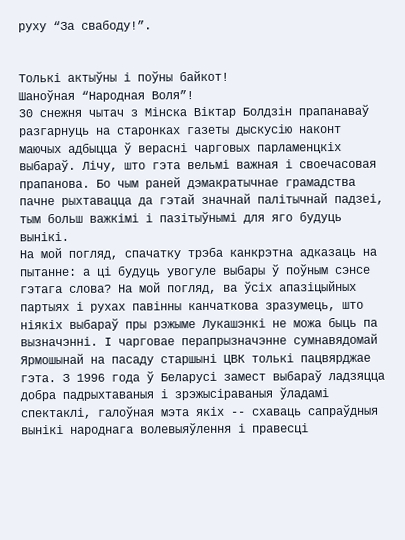руху “За свабоду!”.


Толькі актыўны і поўны байкот!
Шаноўная “Народная Воля”!
30 снежня чытач з Мінска Віктар Болдзін прапанаваў разгарнуць на старонках газеты дыскусію наконт маючых адбыцца ў верасні чарговых парламенцкіх выбараў. Лічу, што гэта вельмі важная і своечасовая прапанова. Бо чым раней дэмакратычнае грамадства пачне рыхтавацца да гэтай значнай палітычнай падзеі, тым больш важкімі і пазітыўнымі для яго будуць вынікі.
На мой погляд, спачатку трэба канкрэтна адказаць на пытанне: а ці будуць увогуле выбары ў поўным сэнсе гэтага слова? На мой погляд, ва ўсіх апазіцыйных партыях і рухах павінны канчаткова зразумець, што ніякіх выбараў пры рэжыме Лукашэнкі не можа быць па вызначэнні. І чарговае перапрызначэнне сумнавядомай Ярмошынай на пасаду старшыні ЦВК толькі пацвярджае гэта. З 1996 года ў Беларусі замест выбараў ладзяцца добра падрыхтаваныя і зрэжысіраваныя ўладамі спектаклі, галоўная мэта якіх -- схаваць сапраўдныя вынікі народнага волевыяўлення і правесці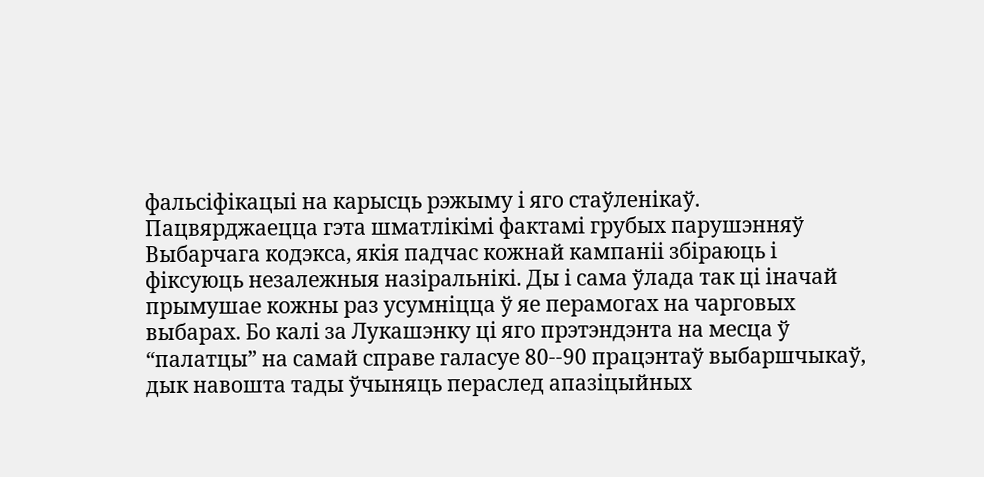фальсіфікацыі на карысць рэжыму і яго стаўленікаў.
Пацвярджаецца гэта шматлікімі фактамі грубых парушэнняў Выбарчага кодэкса, якія падчас кожнай кампаніі збіраюць і фіксуюць незалежныя назіральнікі. Ды і сама ўлада так ці іначай прымушае кожны раз усумніцца ў яе перамогах на чарговых выбарах. Бо калі за Лукашэнку ці яго прэтэндэнта на месца ў “палатцы” на самай справе галасуе 80--90 працэнтаў выбаршчыкаў, дык навошта тады ўчыняць пераслед апазіцыйных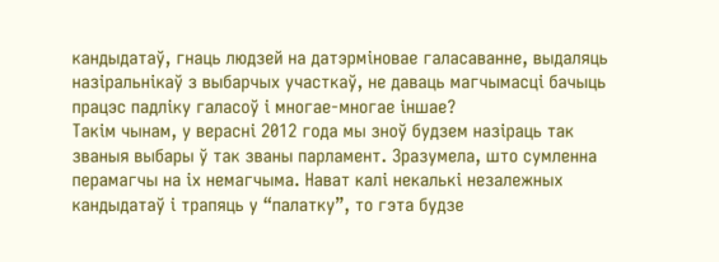кандыдатаў, гнаць людзей на датэрміновае галасаванне, выдаляць назіральнікаў з выбарчых участкаў, не даваць магчымасці бачыць працэс падліку галасоў і многае-многае іншае?
Такім чынам, у верасні 2012 года мы зноў будзем назіраць так званыя выбары ў так званы парламент. Зразумела, што сумленна перамагчы на іх немагчыма. Нават калі некалькі незалежных кандыдатаў і трапяць у “палатку”, то гэта будзе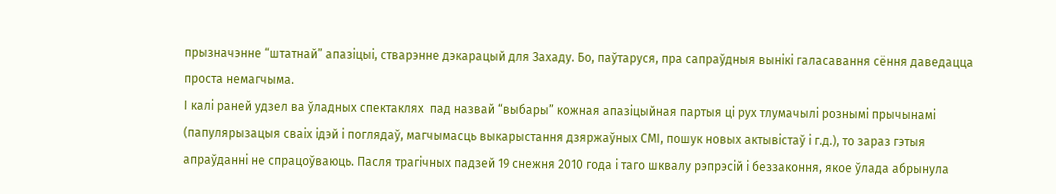прызначэнне “штатнай” апазіцыі, стварэнне дэкарацый для Захаду. Бо, паўтаруся, пра сапраўдныя вынікі галасавання сёння даведацца проста немагчыма.
І калі раней удзел ва ўладных спектаклях  пад назвай “выбары” кожная апазіцыйная партыя ці рух тлумачылі рознымі прычынамі (папулярызацыя сваіх ідэй і поглядаў, магчымасць выкарыстання дзяржаўных СМІ, пошук новых актывістаў і г.д.), то зараз гэтыя апраўданні не спрацоўваюць. Пасля трагічных падзей 19 снежня 2010 года і таго шквалу рэпрэсій і беззаконня, якое ўлада абрынула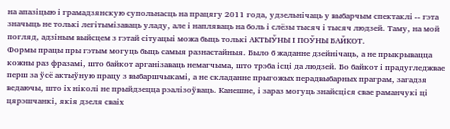на апазіцыю і грамадзянскую супольнасць на працягу 2011 года, удзельнічаць у выбарчым спектаклі -- гэта значыць не толькі легітымізаваць уладу, але і напляваць на боль і слёзы тысяч і тысяч людзей. Таму, на мой погляд, адзіным выйсцем з гэтай сітуацыі можа быць толькі АКТЫЎНЫ І ПОЎНЫ БАЙКОТ.
Формы працы пры гэтым могуць быць самыя разнастайныя. Было б жаданне дзейнічаць, а не прыкрывацца кожны раз фразамі, што байкот арганізаваць немагчыма, што трэба ісці да людзей. Бо байкот і прадугледжвае перш за ўсё актыўную працу з выбаршчыкамі, а не складанне прыгожых перадвыбарных праграм, загадзя ведаючы, што іх ніколі не прыйдзецца рэалізоўваць. Канешне, і зараз могуць знайсціся свае раманчукі ці цярэшчанкі, якія дзеля сваіх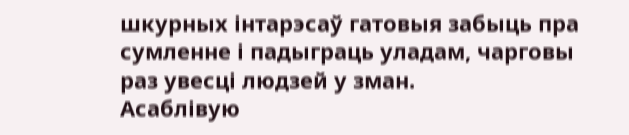шкурных інтарэсаў гатовыя забыць пра сумленне і падыграць уладам, чарговы раз увесці людзей у зман.
Асаблівую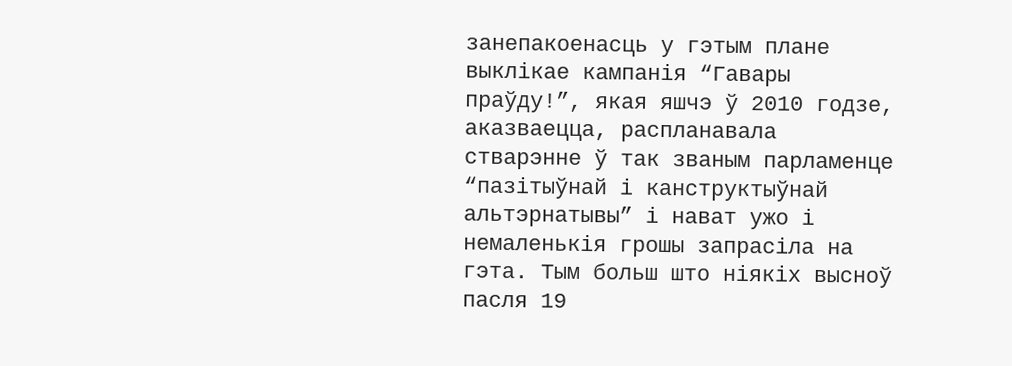занепакоенасць у гэтым плане выклікае кампанія “Гавары праўду!”, якая яшчэ ў 2010 годзе, аказваецца, распланавала стварэнне ў так званым парламенце “пазітыўнай і канструктыўнай альтэрнатывы” і нават ужо і немаленькія грошы запрасіла на гэта. Тым больш што ніякіх высноў пасля 19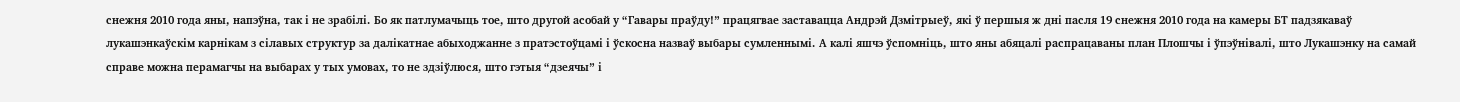снежня 2010 года яны, напэўна, так і не зрабілі. Бо як патлумачыць тое, што другой асобай у “Гавары праўду!” працягвае заставацца Андрэй Дзмітрыеў, які ў першыя ж дні пасля 19 снежня 2010 года на камеры БТ падзякаваў лукашэнкаўскім карнікам з сілавых структур за далікатнае абыходжанне з пратэстоўцамі і ўскосна назваў выбары сумленнымі. А калі яшчэ ўспомніць, што яны абяцалі распрацаваны план Плошчы і ўпэўнівалі, што Лукашэнку на самай справе можна перамагчы на выбарах у тых умовах, то не здзіўлюся, што гэтыя “дзеячы” і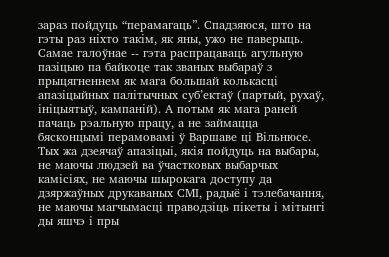зараз пойдуць “перамагаць”. Спадзяюся, што на гэты раз ніхто такім, як яны, ужо не паверыць.
Самае галоўнае -- гэта распрацаваць агульную пазіцыю па байкоце так званых выбараў з прыцягненнем як мага большай колькасці апазіцыйных палітычных суб’ектаў (партый, рухаў, ініцыятыў, кампаній). А потым як мага раней пачаць рэальную працу, а не займацца бясконцымі перамовамі ў Варшаве ці Вільнюсе.
Тых жа дзеячаў апазіцыі, якія пойдуць на выбары, не маючы людзей ва ўчастковых выбарчых камісіях, не маючы шырокага доступу да дзяржаўных друкаваных СМІ, радыё і тэлебачання, не маючы магчымасці праводзіць пікеты і мітынгі ды яшчэ і пры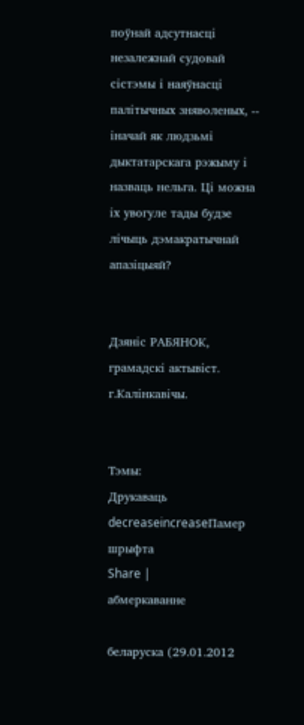поўнай адсутнасці незалежнай судовай сістэмы і наяўнасці палітычных зняволеных, -- іначай як людзьмі дыктатарскага рэжыму і назваць нельга. Ці можна іх увогуле тады будзе лічыць дэмакратычнай апазіцыяй?


Дзяніс РАБЯНОК, грамадскі актывіст.
г.Калінкавічы.


Тэмы:
Друкаваць decreaseincreaseПамер шрыфта
Share |
абмеркаванне

беларуска (29.01.2012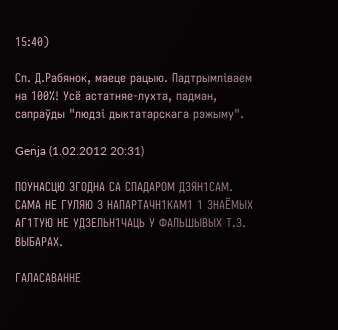15:40)

Сп. Д.Рабянок, маеце рацыю. Падтрымліваем на 100%! Усё астатняе-лухта, падман, сапраўды "людзі дыктатарскага рэжыму".

Genja (1.02.2012 20:31)

ПОУНАСЦЮ ЗГОДНА СА СПАДАРОМ ДЗЯН1САМ. САМА НЕ ГУЛЯЮ З НАПАРТАЧН1КАМ1 1 ЗНАЁМЫХ АГ1ТУЮ НЕ УДЗЕЛЬН1ЧАЦЬ У ФАЛЬШЫВЫХ Т.З. ВЫБАРАХ.

ГАЛАСАВАННЕ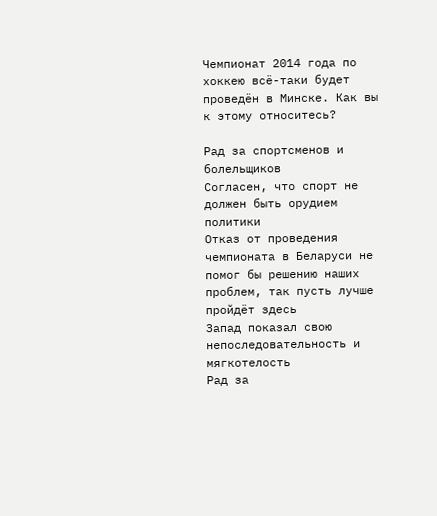Чемпионат 2014 года по хоккею всё-таки будет проведён в Минске. Как вы к этому относитесь?

Рад за спортсменов и болельщиков
Согласен, что спорт не должен быть орудием политики
Отказ от проведения чемпионата в Беларуси не помог бы решению наших проблем, так пусть лучше пройдёт здесь
Запад показал свою непоследовательность и мягкотелость
Рад за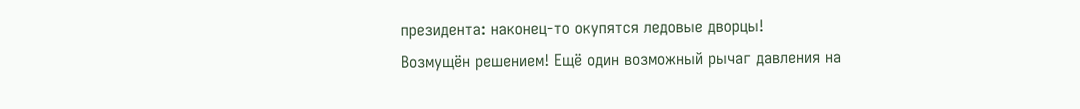президента: наконец-то окупятся ледовые дворцы!
Возмущён решением! Ещё один возможный рычаг давления на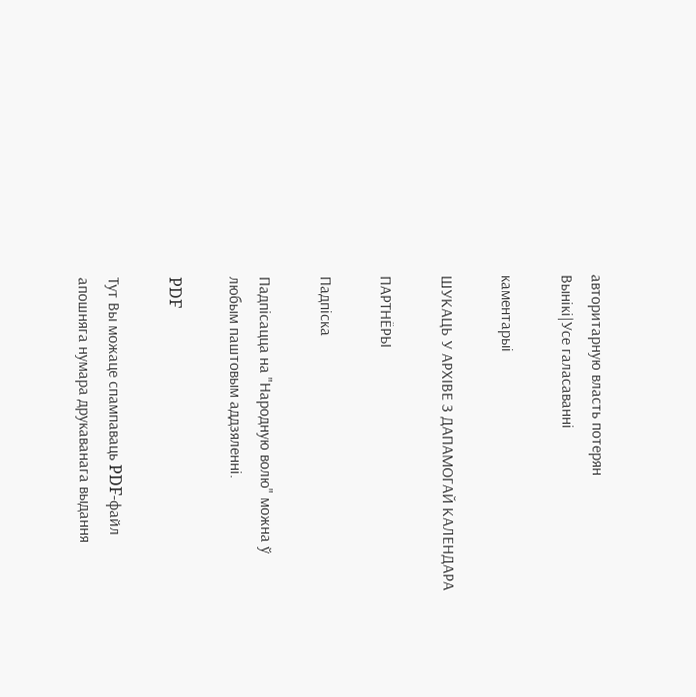авторитарную власть потерян
Вынікі|Усе галасаванні

каментарыі

ШУКАЦЬ У АРХІВЕ З ДАПАМОГАЙ КАЛЕНДАРА

ПАРТНЁРЫ

Падпiска

Падпісацца на "Народную волю" можна ў любым паштовым аддзяленні.

PDF

Тут Вы можаце спампаваць PDF-файл апошняга нумара друкаванага выдання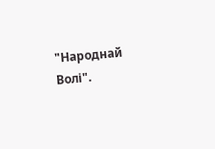"Народнай Волі".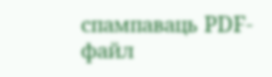спампаваць PDF-файл